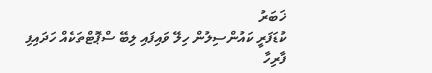ޚަބަރު
ކުޑަފަރީ ކައުންސިލުން ހިލޭ ވައިފައި ލިބޭ ސްޕޮޓްތަކެއް ހަދައިފި
ފާރިހާ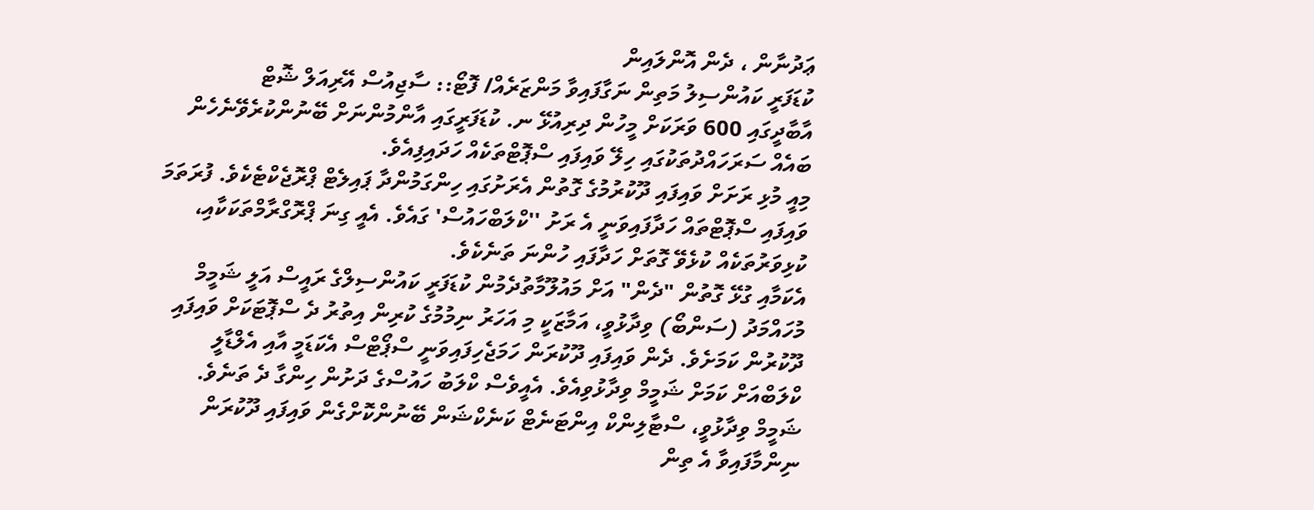ޢަދުނާން ، ދެން އޮންލައިން
ކުޑަފަރީ ކައުންސިލު މަތިން ނަގާފައިވާ މަންޒަރެއް/ ފޮޓޯ:: ސާޖިއުސް އޭރިއަލް ޝޮޓް
އާބާދީގައި 600 ވަރަކަށް މީހުން ދިރިއުޅޭ ނ. ކުޑަފަރީގައި އާންމުންނަށް ބޭނުންކުރެވޭނެހެން ބައެއް ސަރަހައްދުތަކުގައި ހިލޭ ވައިފައި ސްޕޮޓްތަކެއް ހަދައިފިއެވެ.
މިއީ މުޅި ރަށަށް ވައިފައި ދޫކުރުމުގެ ގޮތުން އެރަށުގައި ހިންގަމުންދާ ޕައިލެޓް ޕްރޮޖެކްޓެކެވެ. ފުރަތަމަ ވައިފައި ސްޕޮޓްތައް ހަދާފައިވަނީ އެ ރަށު ''ކްލަބްހައުސް' ގައެވެ. އެއީ ގިނަ ޕްރޮގްރާމްތަކަކާއި، ކުޅިވަރުތަކެއް ކުޅެވޭ ގޮތަށް ހަދާފައި ހުންނަ ތަނެކެވެ.
އެކަމާއި ގުޅޭ ގޮތުން "ދެން" އަށް މައުލޫމާތުދެމުން ކުޑަފަރީ ކައުންސިލްގެ ރައީސް އަލީ ޝަމީމް މުހައްމަދު (ސަންބޯ) ވިދާޅުވީ، އަމާޒަކީ މި އަހަރު ނިމުމުގެ ކުރިން އިތުރު ދެ ސްޕޮޓަކަށް ވައިފައި ދޫކުރުން ކަމަށެވެ. ދެން ވައިފައި ދޫކުރަން ހަމަޖެހިފައިވަނީ ސްޕޯޓްސް އެކަޑަމީ އާއި އެލްޑާލީ ކްލަބްއަށް ކަމަށް ޝަމީމް ވިދާޅުވިއެވެ. އެއީވެސް ކްލަބު ހައުސްގެ ދަށުން ހިންގާ ދެ ތަނެވެ.
ޝަމީމް ވިދާޅުވީ، ސްޓާލިންކް އިންޓަނެޓް ކަނެކްޝަން ބޭނުންކޮށްގެން ވައިފައި ދޫކުރަން ނިންމާފައިވާ އެ ތިން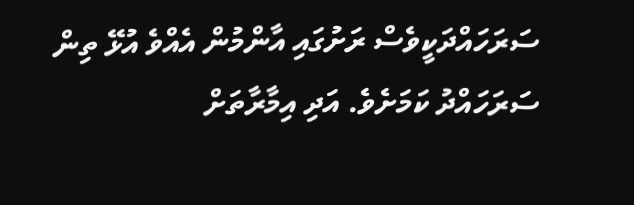ސަރަހައްދަކީވެސް ރަށުގައި އާންމުން އެއްވެ އުޅޭ ތިން ސަރަހައްދު ކަމަށެވެ. އަދި އިމާރާތަށް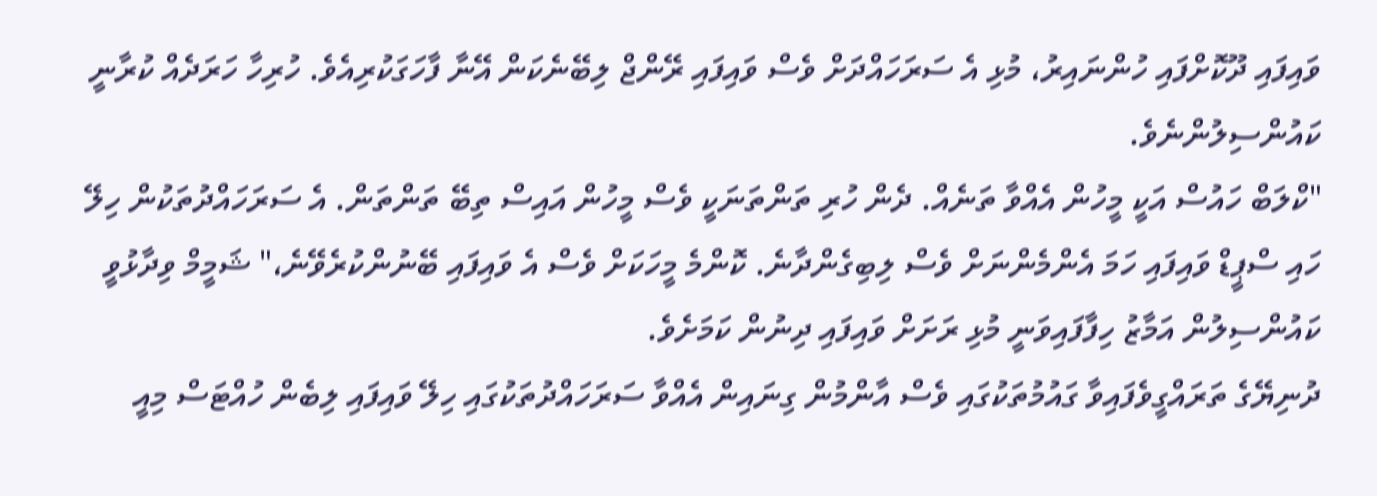ވައިފައި ދޫކޮށްފައި ހުންނައިރު، މުޅި އެ ސަރަހައްދަށް ވެސް ވައިފައި ރޭންޖް ލިބޭނެކަން އޭނާ ފާހަގަކުރިއެވެ. ހުރިހާ ހަރަދެއް ކުރާނީ ކައުންސިލުންނެވެ.
"ކްލަބް ހައުސް އަކީ މީހުން އެއްވާ ތަނެއް. ދެން ހުރި ތަންތަނަކީ ވެސް މީހުން އައިސް ތިބޭ ތަންތަން. އެ ސަރަހައްދުތަކުން ހިލޭ ހައި ސްޕީޑް ވައިފައި ހަމަ އެންމެންނަށް ވެސް ލިބިގެންދާނެ. ކޮންމެ މީހަކަށް ވެސް އެ ވައިފައި ބޭނުންކުރެވޭނެ،" ޝަމީމް ވިދާޅުވީ ކައުންސިލުން އަމާޒު ހިފާފައިވަނީ މުޅި ރަށަށް ވައިފައި ދިނުން ކަމަށެވެ.
ދުނިޔޭގެ ތަރައްގީވެފައިވާ ގައުމުތަކުގައި ވެސް އާންމުން ގިނައިން އެއްވާ ސަރަހައްދުތަކުގައި ހިލޭ ވައިފައި ލިބެން ހުއްޓަސް މިއީ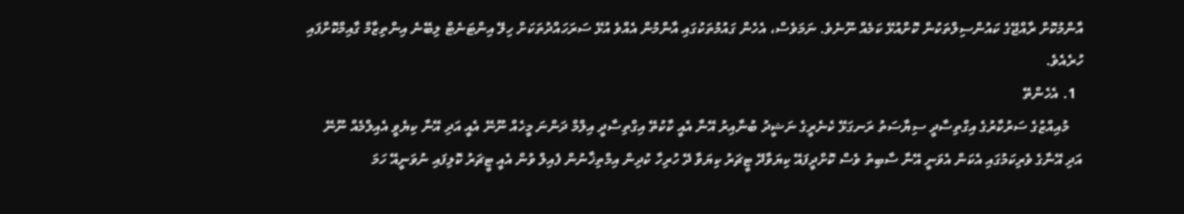އާންމުކޮށް ރާއްޖޭގެ ކައުންސިލްތަކުން ކޮށްއުޅޭ ކަމެއް ނޫނެވެ. ނަމަވެސް، އެހެން ގައުމުތަކުގައި އާންމުން އެއްވެ އުޅޭ ސަރަހައްދުތަކަށް ހިލޭ އިންޓަނެޓް ލިބޭނެ އިންތިޒާމް ގާއިމްކޮށްފައި ހުރެއެވެ.
  1. އެހެންތޭ
    މުއިއްޒުގެ ސަރުކާރުގެ އިގްތިސާދީ ސިޔާސަތު ރަނގަޅޭ ކެނެރީގެ ނަޝީދު ބުނާއިރު އޭނާ އެއީ ކާކުތޭ އިގްތިސާދީ އިލްމް ދަންނަ މީހެއް ނޫނޭ އެއީ އަދި އޭނާ ކިޔެވީ އެއިލްމެއް ނޫނޭ އަދި އޭނާގެ ވެރިކަމުގައި އެކަން އެވަނީ އޭނާ ސާބިތު ވެސް ކޮށްދީފައޭ ކިޔަވާދޭ ޓީޗަރު ކިޔަވާ ދޭ ހުރިހާ ކުދިން އިމްތިޚާނުން ފެއިލް ވުން އެއީ ޓީޗަރު ކޮލިފައި ނުވަނީއޭ ހަމަ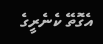އެގޮތޭ ކެނެރީގެ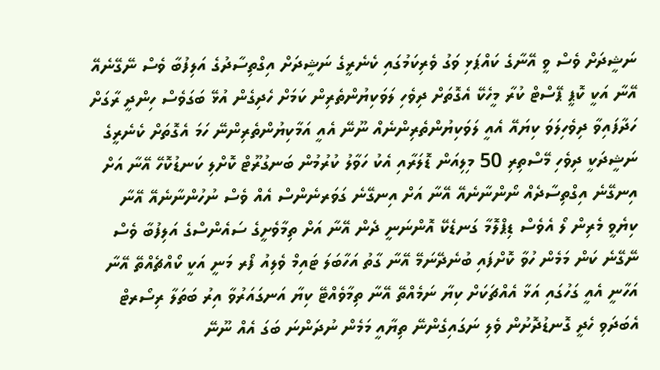ނަޝީދަށް ވެސް ވީ އޭނާގެ ކައްޕަޅި ވަގު ވެރިކަމުގައި ކެނެރީގެ ނަޝީދަށް އިގްތިސާދުގެ އަލިފުބާ ވެސް ނޭގޭނެއޭ އޭނާ އަކީ ކޮޕީ ޕޭސްޓް ކުރާ މީހެކޭ އެގޮތަށް ދިވެހި ލަވަކިޔުންތެރިން ކަމަށް ހެދިގެން އުޅޭ ބަގަވެސް ހިންދީ ރާގަށް ހަދާފައިވާ ދިވެހިލަވަ ކިޔައޭ އެއީ ލަވަކިޔުންތެރިންނެއް ނޫނޭ އެއީ އަމާކިޔުންތެރިންނޭ ހަމަ އެގޮތަށް ކެނެރީގެ ނަޝީދަކީ ދިވެހި މޭސްތިރި 50 މިލިއަން ޑޮލަރާއި އެކު ހަވާލު ކުރުމުން ބަނގުރޫޓް ކޮށްލި ކަނޑުކޮހޭ އޭނާ އަށް އިނގޭނެ އިގްތިސާދެއް ނޯންނާނެއޭ އޭނާ އަށް އިނގޭނެ ގަވަރނެންސް އެއް ވެސް ނުހުންނާނެއޭ އޭނާ ކިޔެވީ މެރިން ލޯ އެވެސް ޑިޕްލޮމާ ގަނޑެކޭ އޮންނަނީ ދެން އޭނާ އަށް ތިމާވެށީގެ ސައެންސްގެ އަލިފުބާ ވެސް ނޭގޭނެ ކަން މަމެން ހުވާ ކޮށްފައި ބުނެދޭނަމޭ އޭނާ ގާތު އަހާބަލަ ޓައިމް ވެލިއު ފޯރ މަނީ އަކީ ކޯއްޗެއްތޭ އޭނާ އަހާނީ އެއީ ގަހުގައި އަޅާ އެއްޗަކަށް ކިޔާ ނަމެއްތޭ އޭނާ ތިމާވެއްޓޭ ކިޔާ އަނގައަރުވާ އިރު ބަތަލާ ރިސޯރޓް އެބަދަވި ހެދީ ގޮނޑުދޮށުން ވެލި ނަގައިގެންނޭ ތިޔާއީ މަމެން ނުދަންނަ ބަގަ އެއް ނޫނޭ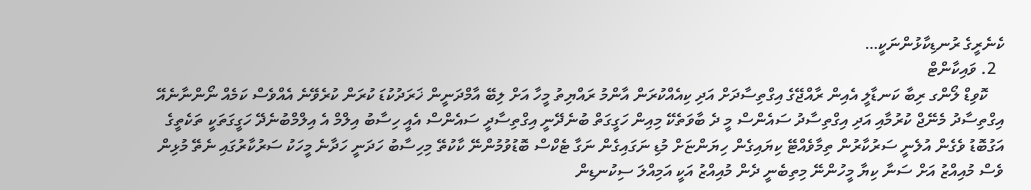ކެނެރީގެ ރުނޑިކާޅުންނަކީ…
  2. ވައިކާންޓް
    ކޮވިޑް ލޯންގ ރިބާ ކަނޑާލީ އެއިން ރާއްޖޭގެ އިގްތިސާދަށް އަދި ކިއެއްކުރަން އާންމު ރައްޔިތު މީހާ އަށް ލިބޭ އާމްދަނީން ޚަރަދުކުޑަ ކުރަން ކުރެވޭނެ އެއްވެސް ކަމެއް ނޯންނާނެއޭ އިގްތިސާދު މެނޭޖް ކުރުމާއި އަދި އިގްތިސާދު ސައެންސް މީ ދެ ބާވަތެކޭ މިއިން ހަގީގަތް ބުނެދޭނީ އިގްތިސާދީ ސައެންސް އެއީ ހިސާބު އިލްމް އެ އިލްމްބުނެދޭ ހަގީގަތަކީ ތަކެތީގެ އަގުބޮޑު ވެގެން އުލެނީ ސަރުކާރުން ތިމާވެއްޓޭ ކިޔައިގެން ހިޔަންޏަށް މުޑި ނަގައިގެން ނަގާ ޓެކްސް ބޮޑުވުމުންނޭ ކާކުތޭ މިހިސާބު ހަދަނީ ހަދާނެ މީހަކު ސަރުކާރުގައި ނެތޭ މުޅިން ވެސް މުއިއްޒު އަށް ސަނާ ކިޔާ މީހުންނޭ މިތިބެނީ ދެން މުއިއްޒު އަކީ އަމިއްލަ ސިކުނޑިން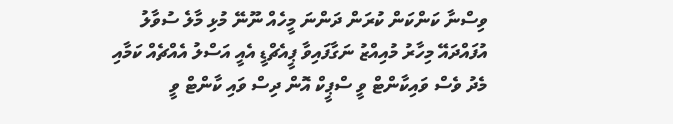ވިސްނާ ކަންކަން ކުރަން ދަންނަ މީހެއް ނޫނޭ މުޅި މާލެ ސުވާލު އުފައްދައޭ މިހާރު މުއިއްޒު ނަގާފައިވާ ޕީއެޗްޑީ އެއީ އަސްލު އެއްޗެއް ކަމާއި މެދު ވެސް ވައިކާންޓް ވީ ސްޕީކް އޮން ދިސް ވައި ކާންޓް ވީ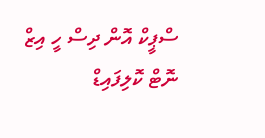ސްޕީކް އޮން ދިސް ހީ އިޒް ނޮޓް ކޮލިފައިޑް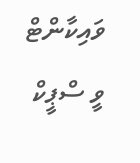ވައިކާންޓް ވީ ސްޕީކް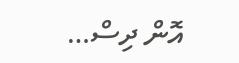އޮން ދިސް…